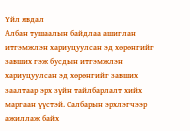Үйл явдал
Албан тушаалын байдлаа ашиглан итгэмжлэн хариуцуулсан эд хөрөнгийг завших гэж бусдын итгэмжлэн хариуцуулсан эд хөрөнгийг завших заалтаар эрх зүйн тайлбарлалт хийх маргаан үүстэй. Салбарын эрхлэгчээр ажиллаж байх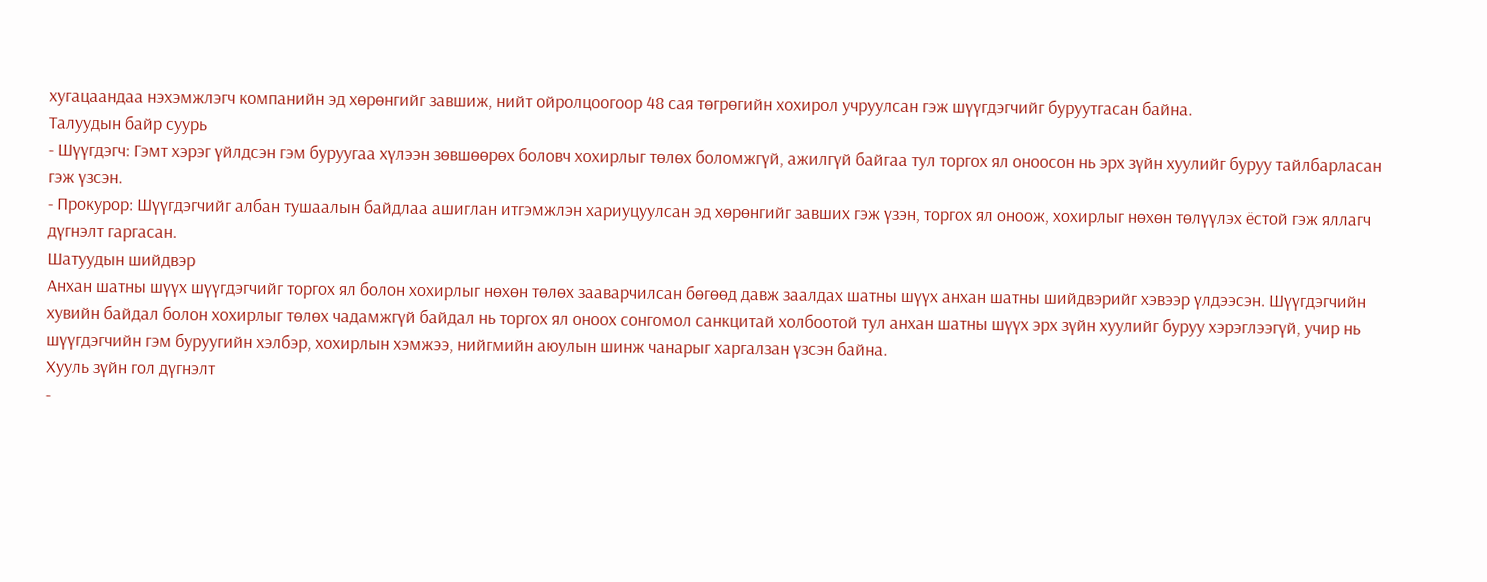хугацаандаа нэхэмжлэгч компанийн эд хөрөнгийг завшиж, нийт ойролцоогоор 48 сая төгрөгийн хохирол учруулсан гэж шүүгдэгчийг буруутгасан байна.
Талуудын байр суурь
- Шүүгдэгч: Гэмт хэрэг үйлдсэн гэм буруугаа хүлээн зөвшөөрөх боловч хохирлыг төлөх боломжгүй, ажилгүй байгаа тул торгох ял оноосон нь эрх зүйн хуулийг буруу тайлбарласан гэж үзсэн.
- Прокурор: Шүүгдэгчийг албан тушаалын байдлаа ашиглан итгэмжлэн хариуцуулсан эд хөрөнгийг завших гэж үзэн, торгох ял оноож, хохирлыг нөхөн төлүүлэх ёстой гэж яллагч дүгнэлт гаргасан.
Шатуудын шийдвэр
Анхан шатны шүүх шүүгдэгчийг торгох ял болон хохирлыг нөхөн төлөх зааварчилсан бөгөөд давж заалдах шатны шүүх анхан шатны шийдвэрийг хэвээр үлдээсэн. Шүүгдэгчийн хувийн байдал болон хохирлыг төлөх чадамжгүй байдал нь торгох ял оноох сонгомол санкцитай холбоотой тул анхан шатны шүүх эрх зүйн хуулийг буруу хэрэглээгүй, учир нь шүүгдэгчийн гэм буруугийн хэлбэр, хохирлын хэмжээ, нийгмийн аюулын шинж чанарыг харгалзан үзсэн байна.
Хууль зүйн гол дүгнэлт
-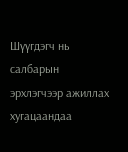Шүүгдэгч нь салбарын эрхлэгчээр ажиллах хугацаандаа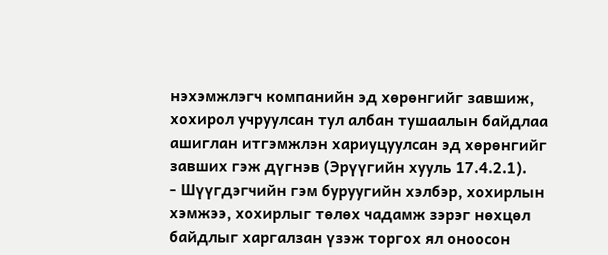нэхэмжлэгч компанийн эд хөрөнгийг завшиж, хохирол учруулсан тул албан тушаалын байдлаа ашиглан итгэмжлэн хариуцуулсан эд хөрөнгийг завших гэж дүгнэв (Эрүүгийн хууль 17.4.2.1).
- Шүүгдэгчийн гэм буруугийн хэлбэр, хохирлын хэмжээ, хохирлыг төлөх чадамж зэрэг нөхцөл байдлыг харгалзан үзэж торгох ял оноосон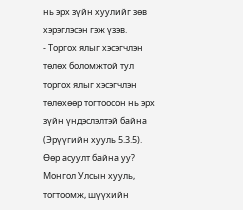нь эрх зүйн хуулийг зөв хэрэглэсэн гэж үзэв.
- Торгох ялыг хэсэгчлэн төлөх боломжтой тул торгох ялыг хэсэгчлэн төлөхөөр тогтоосон нь эрх зүйн үндэслэлтэй байна (Эрүүгийн хууль 5.3.5).
Өөр асуулт байна уу?
Монгол Улсын хууль, тогтоомж, шүүхийн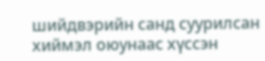шийдвэрийн санд суурилсан хиймэл оюунаас хүссэн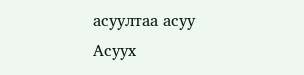асуултаа асуу
Асуух